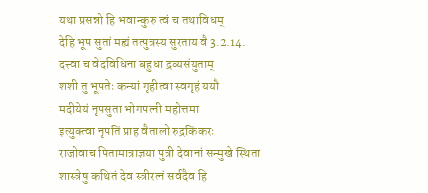यथा प्रसन्नो हि भवान्कुरु त्वं च तथाविधम्
देहि भूप सुतां मह्यं तत्पुत्रस्य सुरताय वै 3.2.14.
दत्त्वा च वेदविधिना बहुधा द्रव्यसंयुताम्
शशी तु भूपतेः कन्यां गृहीत्वा स्वगृहं ययौ
मदीयेयं नृपसुता भोगपत्नी महोत्तमा
इत्युक्त्वा नृपतिं प्राह वैतालो रुद्रकिंकरः
राजोवाच पितामात्राज्ञया पुत्री देवानां सन्मुखे स्थिता
शास्त्रेषु कथितं देव स्त्रीरत्नं सर्वदैव हि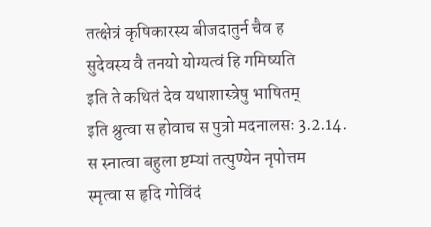तत्क्षेत्रं कृषिकारस्य बीजदातुर्न चैव ह
सुदेवस्य वै तनयो योग्यत्वं हि गमिष्यति
इति ते कथितं देव यथाशास्त्रेषु भाषितम्
इति श्रुत्वा स होवाच स पुत्रो मदनालसः 3.2.14.
स स्नात्वा बहुला ष्टम्यां तत्पुण्येन नृपोत्तम
स्मृत्वा स हृदि गोविंदं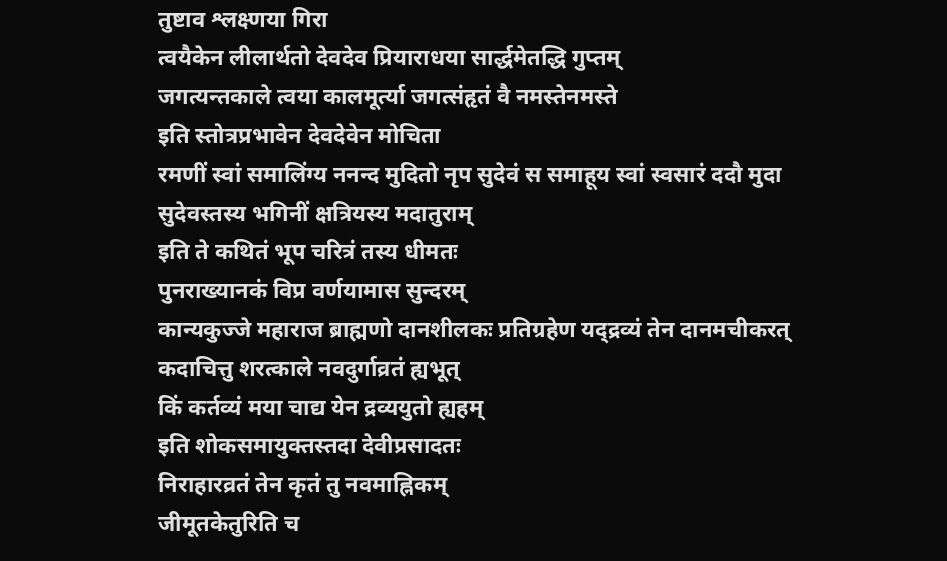तुष्टाव श्लक्ष्णया गिरा
त्वयैकेन लीलार्थतो देवदेव प्रियाराधया सार्द्धमेतद्धि गुप्तम्
जगत्यन्तकाले त्वया कालमूर्त्या जगत्संहृतं वै नमस्तेनमस्ते
इति स्तोत्रप्रभावेन देवदेवेन मोचिता
रमणीं स्वां समालिंग्य ननन्द मुदितो नृप सुदेवं स समाहूय स्वां स्वसारं ददौ मुदा
सुदेवस्तस्य भगिनीं क्षत्रियस्य मदातुराम्
इति ते कथितं भूप चरित्रं तस्य धीमतः
पुनराख्यानकं विप्र वर्णयामास सुन्दरम्
कान्यकुज्जे महाराज ब्राह्मणो दानशीलकः प्रतिग्रहेण यद्द्रव्यं तेन दानमचीकरत्
कदाचित्तु शरत्काले नवदुर्गाव्रतं ह्यभूत्
किं कर्तव्यं मया चाद्य येन द्रव्ययुतो ह्यहम्
इति शोकसमायुक्तस्तदा देवीप्रसादतः
निराहारव्रतं तेन कृतं तु नवमाह्निकम्
जीमूतकेतुरिति च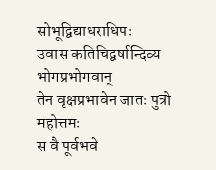सोभूद्विद्याधराधिपः
उवास कतिचिद्वर्षान्दिव्य भोगप्रभोगवान्
तेन वृक्षप्रभावेन जातः पुत्रो महोत्तमः
स वै पूर्वभवे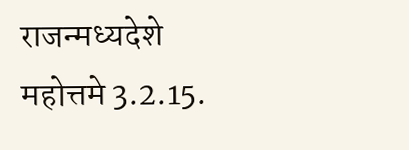राजन्मध्यदेशे महोत्तमे 3.2.15.